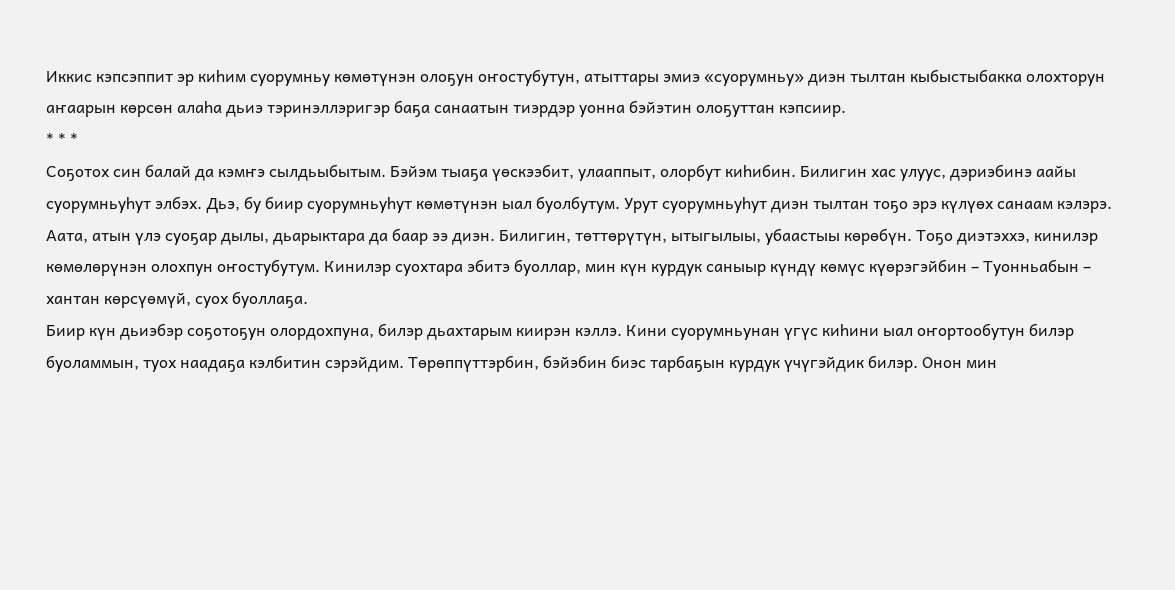Иккис кэпсэппит эр киһим суорумньу көмөтүнэн олоҕун оҥостубутун, атыттары эмиэ «суорумньу» диэн тылтан кыбыстыбакка олохторун аҥаарын көрсөн алаһа дьиэ тэринэллэригэр баҕа санаатын тиэрдэр уонна бэйэтин олоҕуттан кэпсиир.
* * *
Соҕотох син балай да кэмҥэ сылдьыбытым. Бэйэм тыаҕа үөскээбит, улааппыт, олорбут киһибин. Билигин хас улуус, дэриэбинэ аайы суорумньуһут элбэх. Дьэ, бу биир суорумньуһут көмөтүнэн ыал буолбутум. Урут суорумньуһут диэн тылтан тоҕо эрэ күлүөх санаам кэлэрэ. Аата, атын үлэ суоҕар дылы, дьарыктара да баар ээ диэн. Билигин, төттөрүтүн, ытыгылыы, убаастыы көрөбүн. Тоҕо диэтэххэ, кинилэр көмөлөрүнэн олохпун оҥостубутум. Кинилэр суохтара эбитэ буоллар, мин күн курдук саныыр күндү көмүс күөрэгэйбин – Туонньабын – хантан көрсүөмүй, суох буоллаҕа.
Биир күн дьиэбэр соҕотоҕун олордохпуна, билэр дьахтарым киирэн кэллэ. Кини суорумньунан үгүс киһини ыал оҥортообутун билэр буоламмын, туох наадаҕа кэлбитин сэрэйдим. Төрөппүттэрбин, бэйэбин биэс тарбаҕын курдук үчүгэйдик билэр. Онон мин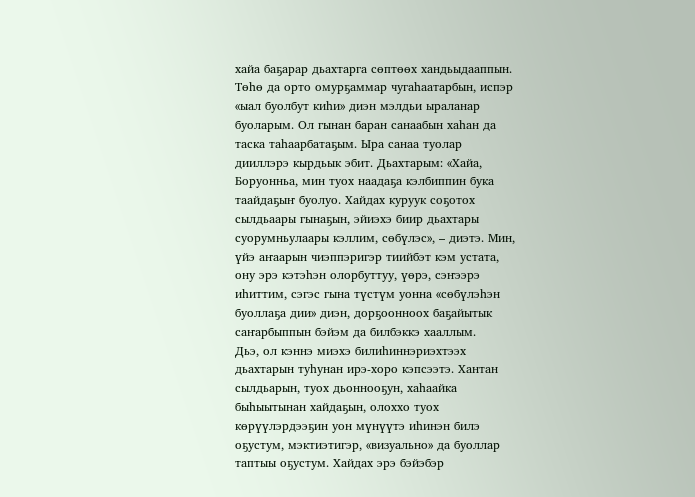хайа баҕарар дьахтарга сөптөөх хандьыдааппын. Төһө да орто омурҕаммар чугаһаатарбын, испэр «ыал буолбут киһи» диэн мэлдьи ыраланар буоларым. Ол гынан баран санаабын хаһан да таска таһаарбатаҕым. Ыра санаа туолар дииллэрэ кырдьык эбит. Дьахтарым: «Хайа, Боруонньа, мин туох наадаҕа кэлбиппин бука таайдаҕыҥ буолуо. Хайдах куруук соҕотох сылдьаары гынаҕын, эйиэхэ биир дьахтары суорумньулаары кэллим, сөбүлэс», – диэтэ. Мин, үйэ аҥаарын чиэппэригэр тиийбэт кэм устата, ону эрэ кэтэһэн олорбуттуу, үөрэ, сэҥээрэ иһиттим, сэгэс гына түстүм уонна «сөбүлэһэн буоллаҕа дии» диэн, дорҕоонноох баҕайытык саҥарбыппын бэйэм да билбэккэ хааллым.
Дьэ, ол кэннэ миэхэ билиһиннэриэхтээх дьахтарын туһунан ирэ-хоро кэпсээтэ. Хантан сылдьарын, туох дьоннооҕун, хаһаайка быһыытынан хайдаҕын, олоххо туох көрүүлэрдээҕин уон мүнүүтэ иһинэн билэ оҕустум, мэктиэтигэр, «визуально» да буоллар таптыы оҕустум. Хайдах эрэ бэйэбэр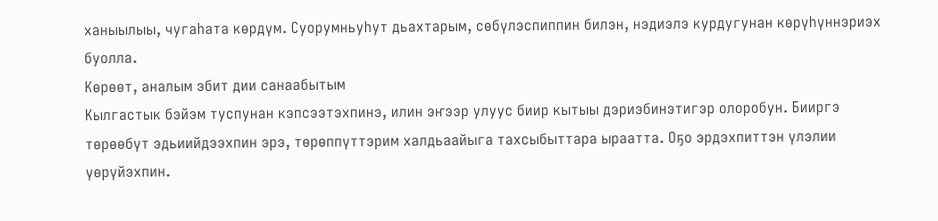ханыылыы, чугаһата көрдүм. Суорумньуһут дьахтарым, сөбүлэспиппин билэн, нэдиэлэ курдугунан көрүһүннэриэх буолла.
Көрөөт, аналым эбит дии санаабытым
Кылгастык бэйэм туспунан кэпсээтэхпинэ, илин эҥээр улуус биир кытыы дэриэбинэтигэр олоробун. Бииргэ төрөөбүт эдьиийдээхпин эрэ, төрөппүттэрим халдьаайыга тахсыбыттара ыраатта. Оҕо эрдэхпиттэн үлэлии үөрүйэхпин.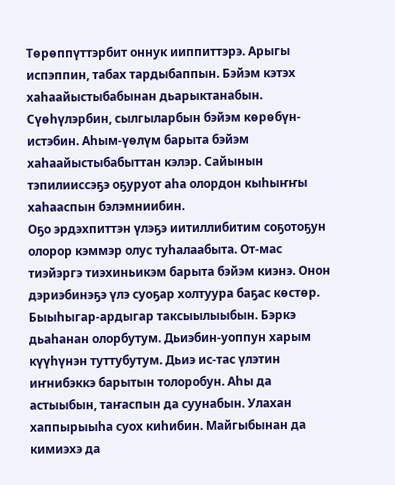Төрөппүттэрбит оннук ииппиттэрэ. Арыгы испэппин, табах тардыбаппын. Бэйэм кэтэх хаһаайыстыбабынан дьарыктанабын. Сүөһүлэрбин, сылгыларбын бэйэм көрөбүн-истэбин. Аһым-үөлүм барыта бэйэм хаһаайыстыбабыттан кэлэр. Сайынын тэпилииссэҕэ оҕуруот аһа олордон кыһыҥҥы хаһааспын бэлэмниибин.
Оҕо эрдэхпиттэн үлэҕэ иитиллибитим соҕотоҕун олорор кэммэр олус туһалаабыта. От-мас тиэйэргэ тиэхиньикэм барыта бэйэм киэнэ. Онон дэриэбинэҕэ үлэ суоҕар холтуура баҕас көстөр. Быыһыгар-ардыгар таксыылыыбын. Бэркэ дьаһанан олорбутум. Дьиэбин-уоппун харым күүһүнэн туттубутум. Дьиэ ис-тас үлэтин иҥнибэккэ барытын толоробун. Аһы да астыыбын, таҥаспын да суунабын. Улахан хаппырыыһа суох киһибин. Майгыбынан да кимиэхэ да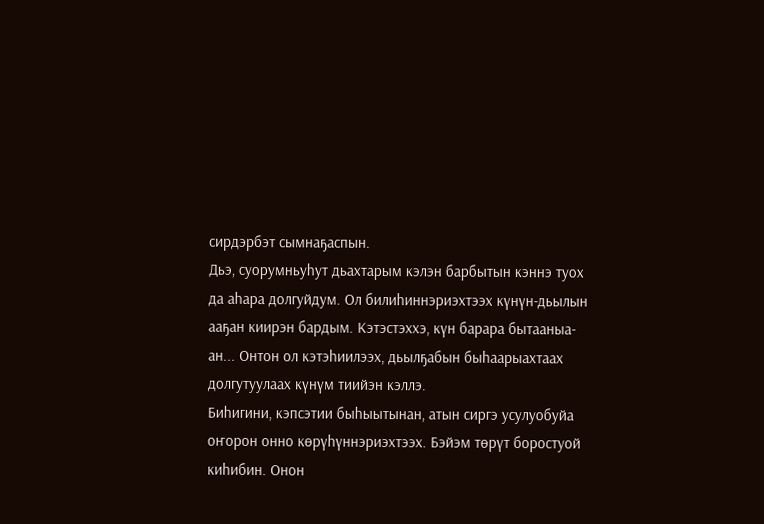сирдэрбэт сымнаҕаспын.
Дьэ, суорумньуһут дьахтарым кэлэн барбытын кэннэ туох да аһара долгуйдум. Ол билиһиннэриэхтээх күнүн-дьылын ааҕан киирэн бардым. Кэтэстэххэ, күн барара бытааныа-ан... Онтон ол кэтэһиилээх, дьылҕабын быһаарыахтаах долгутуулаах күнүм тиийэн кэллэ.
Биһигини, кэпсэтии быһыытынан, атын сиргэ усулуобуйа оҥорон онно көрүһүннэриэхтээх. Бэйэм төрүт боростуой киһибин. Онон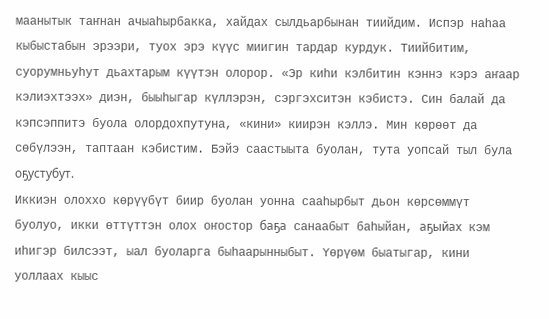маанытык таҥнан ачыаһырбакка, хайдах сылдьарбынан тиийдим. Испэр наһаа кыбыстабын эрээри, туох эрэ күүс миигин тардар курдук. Тиийбитим, суорумньуһут дьахтарым күүтэн олорор. «Эр киһи кэлбитин кэннэ кэрэ аҥаар кэлиэхтээх» диэн, быыһыгар күллэрэн, сэргэхситэн кэбистэ. Син балай да кэпсэппитэ буола олордохпутуна, «кини» киирэн кэллэ. Мин көрөөт да сөбүлээн, таптаан кэбистим. Бэйэ саастыыта буолан, тута уопсай тыл була оҕустубут.
Иккиэн олоххо көрүүбүт биир буолан уонна сааһырбыт дьон көрсөммүт буолуо, икки өттүттэн олох оҥостор баҕа санаабыт баһыйан, аҕыйах кэм иһигэр билсээт, ыал буоларга быһаарынныбыт. Үөрүөм быатыгар, кини уоллаах кыыс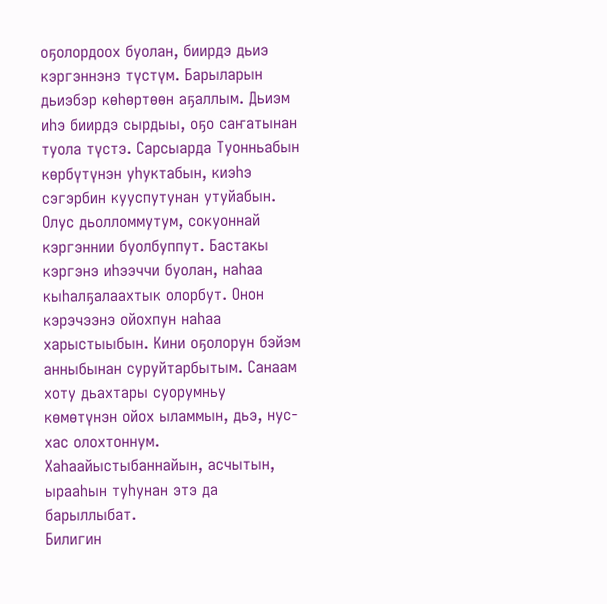оҕолордоох буолан, биирдэ дьиэ кэргэннэнэ түстүм. Барыларын дьиэбэр көһөртөөн аҕаллым. Дьиэм иһэ биирдэ сырдыы, оҕо саҥатынан туола түстэ. Сарсыарда Туонньабын көрбүтүнэн уһуктабын, киэһэ сэгэрбин кууспутунан утуйабын. Олус дьолломмутум, сокуоннай кэргэннии буолбуппут. Бастакы кэргэнэ иһээччи буолан, наһаа кыһалҕалаахтык олорбут. Онон кэрэчээнэ ойохпун наһаа харыстыыбын. Кини оҕолорун бэйэм анныбынан суруйтарбытым. Санаам хоту дьахтары суорумньу көмөтүнэн ойох ыламмын, дьэ, нус-хас олохтоннум. Хаһаайыстыбаннайын, асчытын, ырааһын туһунан этэ да барыллыбат.
Билигин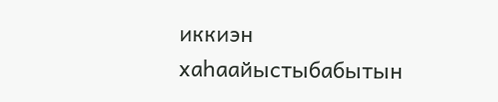иккиэн хаһаайыстыбабытын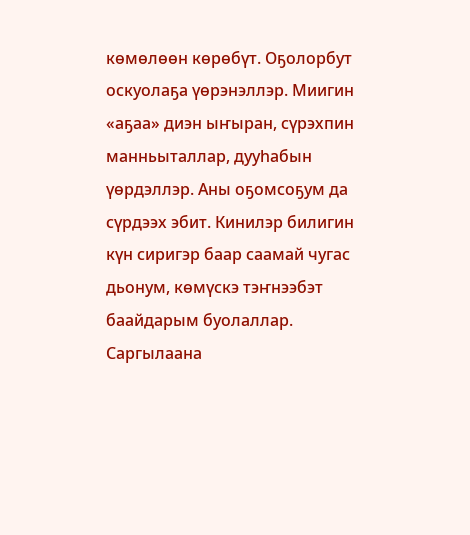көмөлөөн көрөбүт. Оҕолорбут оскуолаҕа үөрэнэллэр. Миигин «аҕаа» диэн ыҥыран, сүрэхпин манньыталлар, дууһабын үөрдэллэр. Аны оҕомсоҕум да сүрдээх эбит. Кинилэр билигин күн сиригэр баар саамай чугас дьонум, көмүскэ тэҥнээбэт баайдарым буолаллар.
Саргылаана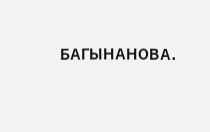БАГЫНАНОВА.